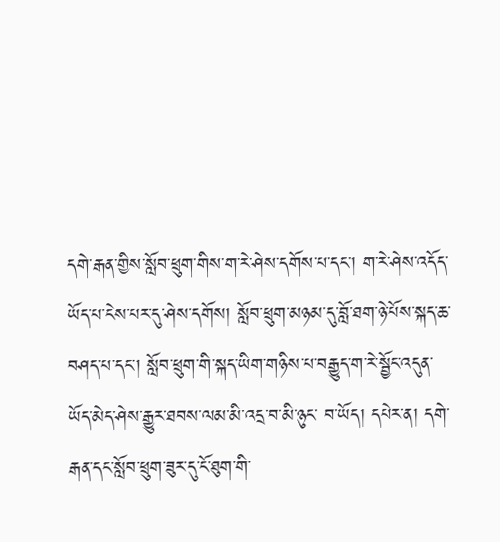དགེ་རྒན་གྱིས་སློབ་ཕྲུག་གིས་ག་རེ་ཤེས་དགོས་པ་དང་། ག་རེ་ཤེས་འདོད་ཡོད་པ་ངེས་པར་དུ་ཤེས་དགོས། སློབ་ཕྲུག་མཉམ་དུ་བློ་ཐག་ཉེ་པོས་སྐད་ཆ་བཤད་པ་དང་། སློབ་ཕྲུག་གི་སྐད་ཡིག་གཉིས་པ་བརྒྱུད་ག་རེ་སྦྱོང་འདུན་ཡོད་མེད་ཤེས་རྒྱུར་ཐབས་ལམ་མི་འདྲ་བ་མི་ཉུང་ བ་ཡོད། དཔེར་ན། དགེ་རྒན་དང་སློབ་ཕྲུག་ཟུར་དུ་ངོ་ཐུག་གི་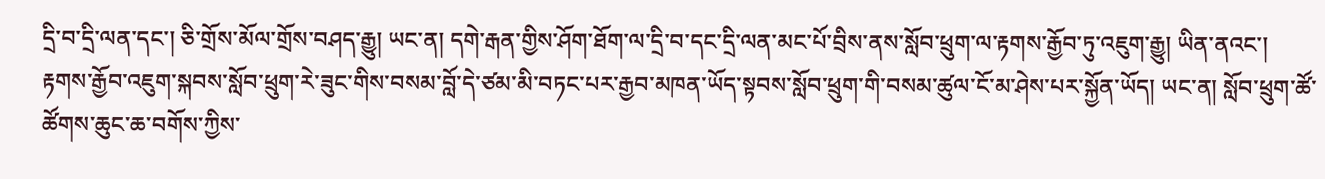དྲི་བ་དྲི་ལན་དང་། ཅི་གྲོས་མོལ་གྲོས་བཤད་རྒྱུ། ཡང་ན། དགེ་རྒན་གྱིས་ཤོག་ཐོག་ལ་དྲི་བ་དང་དྲི་ལན་མང་པོ་བྲིས་ནས་སློབ་ཕྲུག་ལ་རྟགས་རྒྱོབ་ཏུ་འཇུག་རྒྱུ། ཡིན་ནའང་། རྟགས་རྒྱོབ་འཇུག་སྐབས་སློབ་ཕྲུག་རེ་ཟུང་གིས་བསམ་བློ་དེ་ཙམ་མི་བཏང་པར་རྒྱབ་མཁན་ཡོད་སྟབས་སློབ་ཕྲུག་གི་བསམ་ཚུལ་ངོ་མ་ཤེས་པར་སྐྱོན་ཡོད། ཡང་ན། སློབ་ཕྲུག་ཚོ་ཚོགས་ཆུང་ཆ་བགོས་ཀྱིས་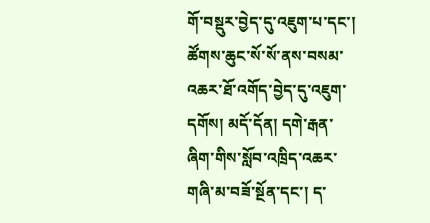གོ་བསྡུར་བྱེད་དུ་འཇུག་པ་དང་། ཚོགས་ཆུང་སོ་སོ་ནས་བསམ་འཆར་ཐོ་འགོད་བྱེད་དུ་འཇུག་དགོས། མདོ་དོན། དགེ་རྒན་ཞིག་གིས་སློབ་འཁྲིད་འཆར་གཞི་མ་བཟོ་སྔོན་དང་། ད་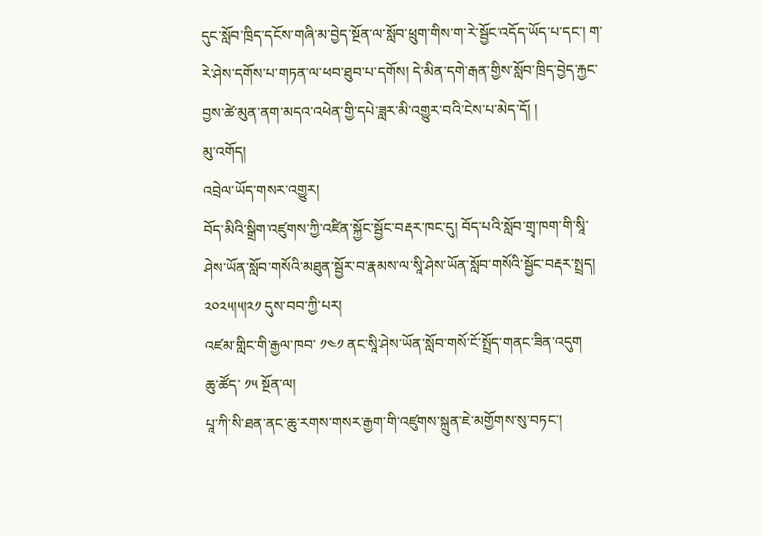དུང་སློབ་ཁྲིད་དངོས་གཞི་མ་བྱེད་སྔོན་ལ་སློབ་ཕྲུག་གིས་ག་རེ་སྦྱོང་འདོད་ཡོད་པ་དང་། ག་རེ་ཤེས་དགོས་པ་གཏན་ལ་ཕབ་ཐུབ་པ་དགོས། དེ་མིན་དགེ་རྒན་གྱིས་སློབ་ཁྲིད་བྱེད་རྐྱང་བྱས་ཚེ་མུན་ནག་མདའ་འཕེན་གྱི་དཔེ་ཟླར་མི་འགྱུར་བའི་ངེས་པ་མེད་དོ། །
མུ་འགོད།
འབྲེལ་ཡོད་གསར་འགྱུར།
བོད་མིའི་སྒྲིག་འཛུགས་ཀྱི་འཛིན་སྐྱོང་སྦྱོང་བརྡར་ཁང་དུ། བོད་པའི་སློབ་གྲྭ་ཁག་གི་སཱི་ཤེས་ཡོན་སློབ་གསོའི་མཐུན་སྦྱོར་བ་རྣམས་ལ་སཱི་ཤེས་ཡོན་སློབ་གསོའི་སྦྱོང་བརྡར་སྤྲད། ༢༠༢༥།༥།༢༡ དུས་བབ་ཀྱི་པར།
འཛམ་གླིང་གི་རྒྱལ་ཁབ་ ༡༤༡ ནང་སཱི་ཤེས་ཡོན་སློབ་གསོ་ངོ་སྤྲོད་གནང་ཟིན་འདུག
ཆུ་ཚོད་ ༡༥ སྔོན་ལ།
པཱ་ཀི་སི་ཐན་ནང་ཆུ་རགས་གསར་རྒྱག་གི་འཛུགས་སྐྲུན་ཇེ་མགྱོགས་སུ་བཏང་།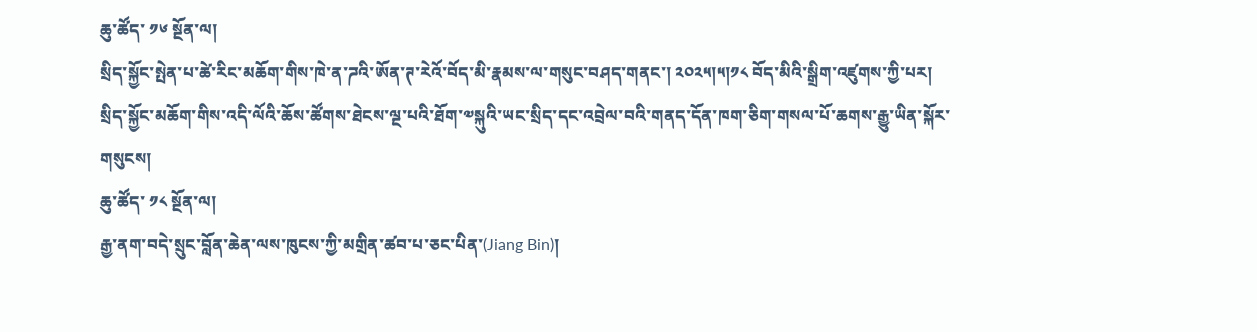ཆུ་ཚོད་ ༡༦ སྔོན་ལ།
སྲིད་སྐྱོང་སྤེན་པ་ཚེ་རིང་མཆོག་གིས་ཁེ་ན་ཌའི་ཨོན་ཊ་རེའོ་བོད་མི་རྣམས་ལ་གསུང་བཤད་གནང་། ༢༠༢༥།༥།༡༨ བོད་མིའི་སྒྲིག་འཛུགས་ཀྱི་པར།
སྲིད་སྐྱོང་མཆོག་གིས་འདི་ལོའི་ཆོས་ཚོགས་ཐེངས་ལྔ་པའི་ཐོག་༧སྐུའི་ཡང་སྲིད་དང་འབྲེལ་བའི་གནད་དོན་ཁག་ཅིག་གསལ་པོ་ཆགས་རྒྱུ་ཡིན་སྐོར་གསུངས།
ཆུ་ཚོད་ ༡༨ སྔོན་ལ།
རྒྱ་ནག་བདེ་སྲུང་བློན་ཆེན་ལས་ཁུངས་ཀྱི་མགྲིན་ཚབ་པ་ཅང་པིན་(Jiang Bin)།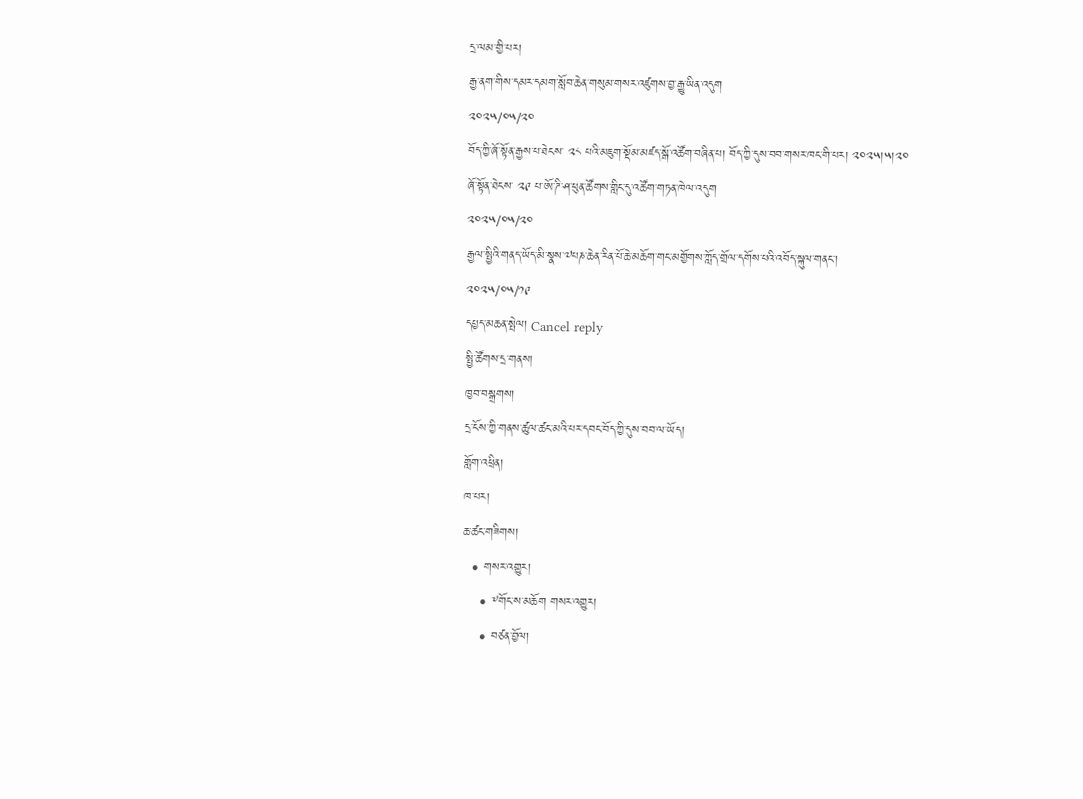དྲ་ལམ་གྱི་པར།
རྒྱ་ནག་གིས་དམར་དམག་སློབ་ཆེན་གསུམ་གསར་འཛུགས་བྱ་རྒྱུ་ཡིན་འདུག
༢༠༢༥/༠༥/༢༠
བོད་ཀྱི་ཞོ་སྟོན་རྒྱས་པ་ཐེངས་ ༢༨ པའི་མཇུག་སྡོམ་མཛད་སྒོ་འཚོག་བཞིན་པ། བོད་ཀྱི་དུས་བབ་གསར་ཁང་གི་པར། ༢༠༢༥།༥།༢༠
ཞོ་སྟོན་ཐེངས་ ༢༩ པ་ཨོ་ཌི་ཤ་ཕུན་ཚོགས་གླིང་དུ་འཚོག་གཏན་ཁེལ་འདུག
༢༠༢༥/༠༥/༢༠
རྒྱལ་སྤྱིའི་གནད་ཡོད་མི་སྣས་༧པཎ་ཆེན་རིན་པོ་ཆེ་མཆོག་གང་མགྱོགས་ཀློད་གྲོལ་དགོས་པའི་འབོད་སྐུལ་གནང་།
༢༠༢༥/༠༥/༡༩
དཔྱད་མཆན་སྤེལ། Cancel reply
སྤྱི་ཚོགས་དྲ་གནས།
ཁྱབ་བསྒྲགས།
དྲ་ངོས་ཀྱི་གནས་ཚུལ་ཚང་མའི་པར་དབང་བོད་ཀྱི་དུས་བབ་ལ་ཡོད།
གློག་འཕྲིན།
ཁ་པར།
ཆ་ཚང་གཟིགས།
  • གསར་འགྱུར།
    • ༸གོང་ས་མཆོག གསར་འགྱུར།
    • བཙན་བྱོལ།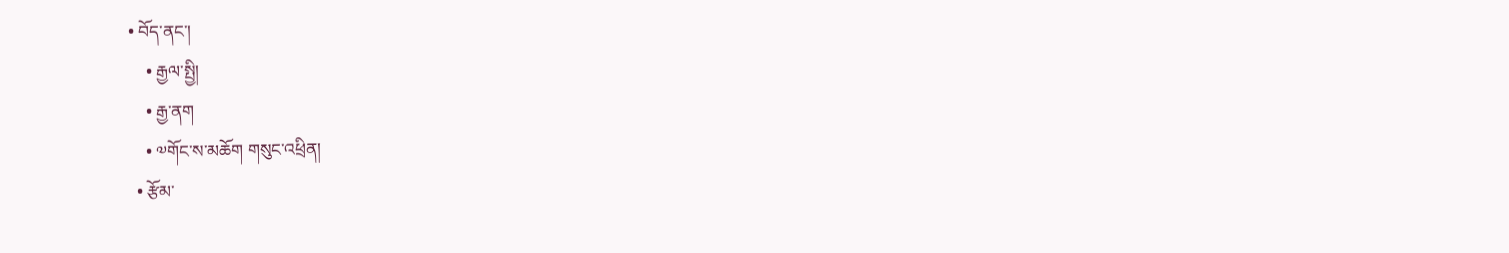• བོད་ནང་།
    • རྒྱལ་སྤྱི།
    • རྒྱ་ནག
    • ༧གོང་ས་མཆོག གསུང་འཕྲིན།
  • རྩོམ་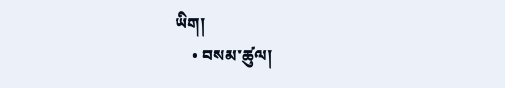ཡིག།
    • བསམ་ཚུལ།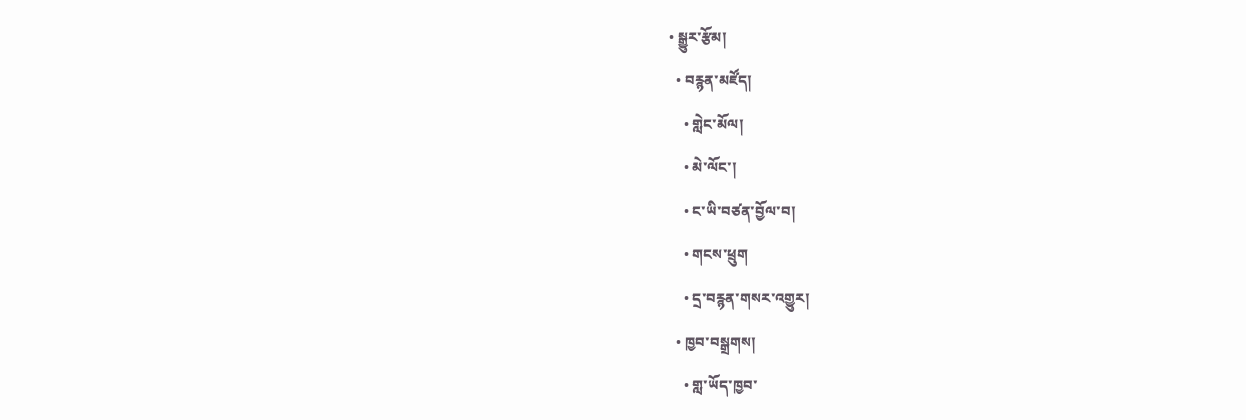• སྒྱུར་རྩོམ།
  • བརྙན་མཛོད།
    • གླེང་མོལ།
    • མེ་ལོང་།
    • ང་ཡི་བཙན་བྱོལ་བ།
    • གངས་ཕྲུག
    • དྲ་བརྙན་གསར་འགྱུར།
  • ཁྱབ་བསྒྲགས།
    • གླ་ཡོད་ཁྱབ་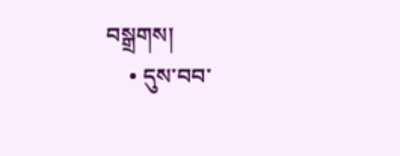བསྒྲགས།
    • དུས་བབ་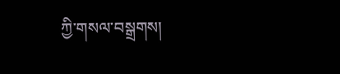ཀྱི་གསལ་བསྒྲགས།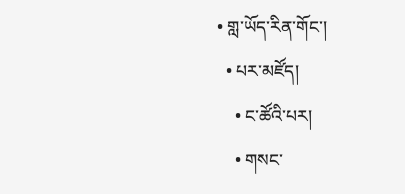• གླ་ཡོད་རིན་གོང་།
  • པར་མཛོད།
    • ང་ཚོའི་པར།
    • གསང་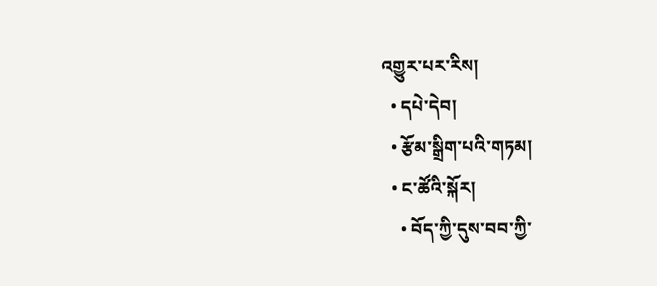འགྱུར་པར་རིས།
  • དཔེ་དེབ།
  • རྩོམ་སྒྲིག་པའི་གཏམ།
  • ང་ཚོའི་སྐོར།
    • བོད་ཀྱི་དུས་བབ་ཀྱི་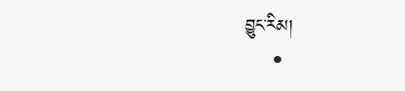བྱུང་རིམ།
    •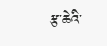རྩ་ཆེའི་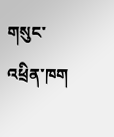གསུང་འཕྲིན་ཁག